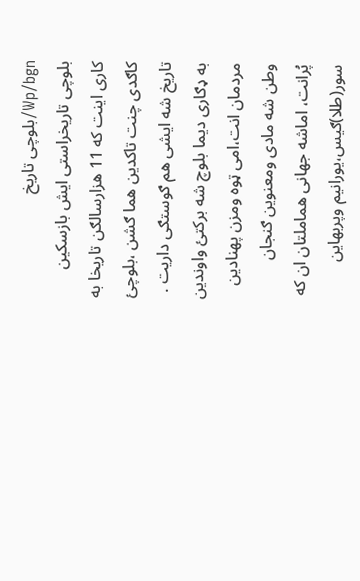Wp/bgn/بلوچی تاریخ
بلوچی تاریخراستی ایش بازسکین کاری اینت که 11 هزارسالګن تاریخا به کاګدی چنت تاکدین هما ګشن ،بلوچئ تاریخ شه ایشی هم ګوستګی داریت . به ډګاری دیما بلوچ شه برکتئ واوندین مردمان انت،امی ټوه ومزن پهنادین وطن شه مادی ومعنوین ګنجان پُرانت، اماشه جهانی هماملتان ان که سور(طلا)ګیس،یورانیم وپربهاین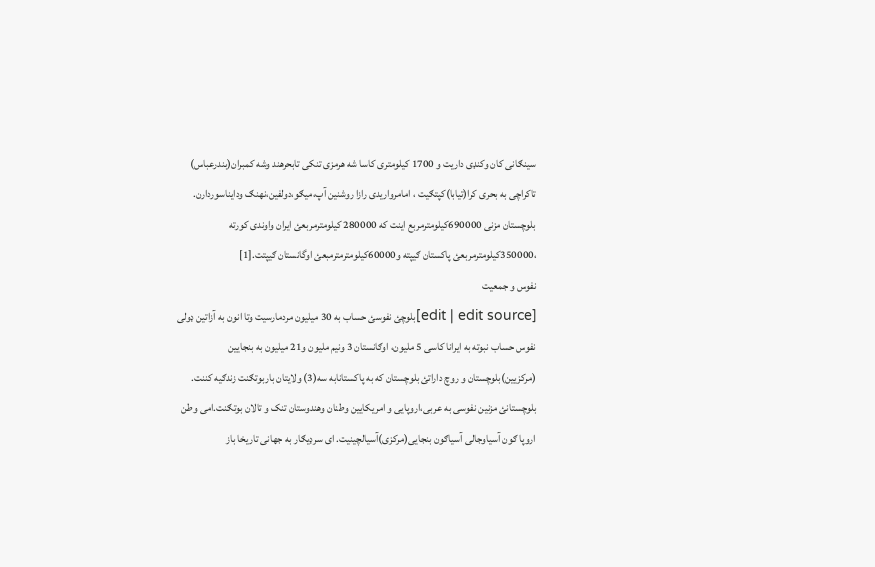سینګانی کان وکنډی داریت و 1700 کیلومتری کاسا شه هرمزی تنکی تابحرهند وشه کمبران(بندرعباس) تاکراچی به بحری کرا(تیابا)کپتګیت ، امامرواریدی رازا روشنین آپ،میګو،دولفین،نهنګ ودایناسوردارن. بلوچستان مزنی 690000کیلومترمربع اینت که 280000 کیلومترمربعئ ایران واوندی کورته ،350000کیلومترمربعئ پاکستان ګیپته و60000کیلومترمترمبعئ اوگانستان ګیپتت.[1]
نفوس و جمعیت
[edit | edit source]بلوچئ نفوسئ حساب به 30 میلیون مردمارسیت وتا انون به آزاتین ډولی نفوس حساب نبوته به ایرانا کاسی 5 ملیون، اوګانستان 3 ونیم ملیون و21 میلیون به بنجایین (مرکزیین)بلوچستان و روچ داراتئ بلوچستان که به پاکستانابه سه(3) ولایتان باربوتګنت زندګیه کننت. بلوچستانئ مزنین نفوسی به عربی،اروپایی و امریکایین وطنان وهندوستان تنک و تالان بوتګنت.امی وطن اروپا ګون آسیاوجالی آسیاګون بنجایی(مرکزی)آسیالچینیت. ای سرډیګار به جهانی تاریخا باز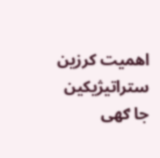اهمیت کرزین ستراتیژیکین جا ګهی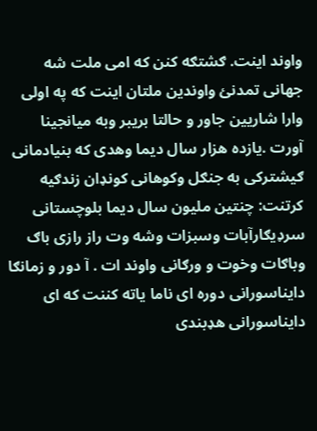واوند اینت. ګشتګه کنن که امی ملت شه جهانی تمدنئ واوندین ملتان اینت که په اولی وارا شاریین جاور و حالتا بریبر وبه میانجینا آورت .یازده هزار سال دیما وهدی که بنیادمانی ګیشترکی به جنګل وکوهانی کونډان زندګیه کرتنت: چنتین ملیون سال دیما بلوچستانی سرډیګارآبات وسبزات وشه وت راز رازی باګ وباګات وخوت و ورګانی واوند ات . آ دور و زمانګا دایناسورانی دوره ای ناما یاته کننت که ای دایناسورانی هډبندی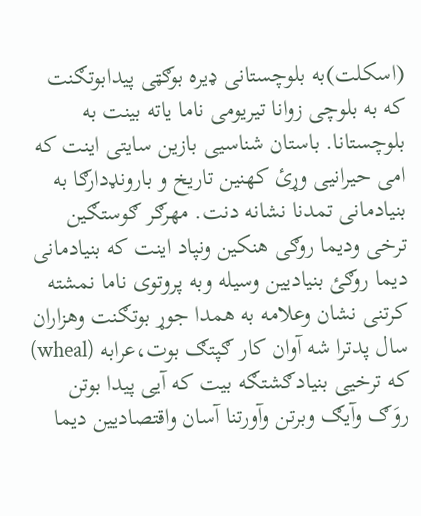(اسکلت)به بلوچستانی ډیره بوګټی پيدابوتګنت که به بلوچی زوانا تیریومی ناما یاته بینت به بلوچستانا. باستان شناسیی بازین سایتی اینت که امی حیرانیی وړئ کهنین تاریخ و بارونډدارګا به بنیادمانی تمدنا نشانه دنت. مهرګر ګوستګین ترخی ودیما روګی هنکین ونپاد اینت که بنیادمانی دیما روګئ بنیادیین وسیله وبه پروتوی ناما نمشته کرتنی نشان وعلامه به همدا جوړ بوتګنت وهزاران سال پدترا شه آوان کار ګپتګ بوت،عرابه (wheal) که ترخیی بنیادګشتګه بیت که آیی پیدا بوتن روَګ وآیګ وبرتن وآورتنا آسان واقتصادیین دیما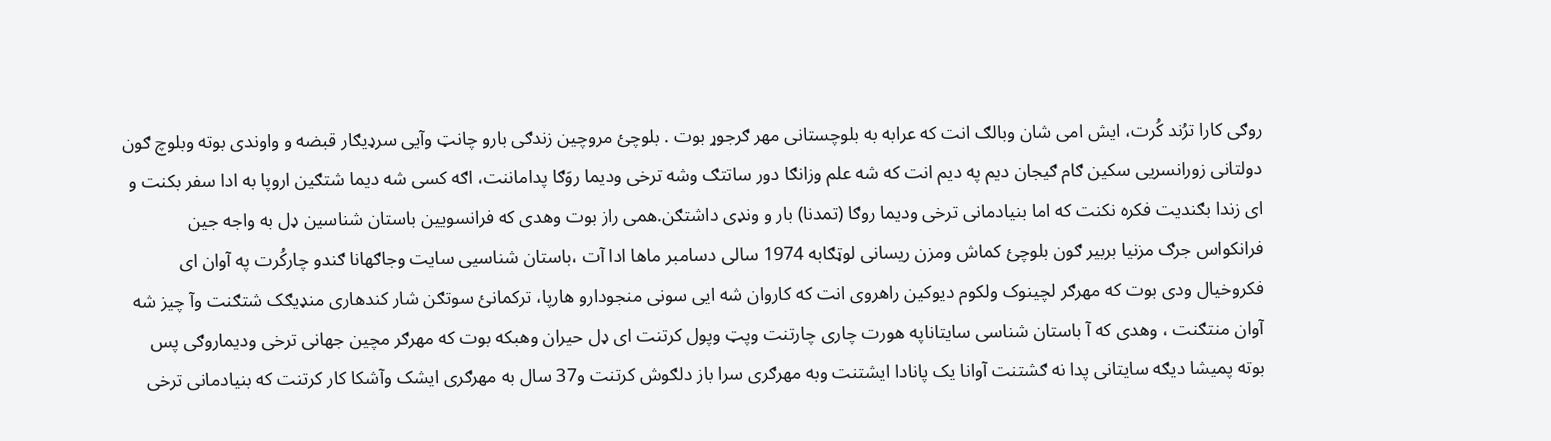روګی کارا ترُند کُرت، ایش امی شان وبالګ انت که عرابه به بلوچستانی مهر ګرجوړ بوت . بلوچئ مروچین زندګی بارو چانټ وآیی سرډیګار قبضه و واوندی بوته وبلوچ ګون دولتانی زورانسریی سکین ګام ګیجان دیم په دیم انت که شه علم وزانګا دور ساتتګ وشه ترخی ودیما روَګا پداماننت، اګه کسی شه دیما شتګین اروپا به ادا سفر بکنت و ای زندا بګندیت فکره نکنت که اما بنیادمانی ترخی ودیما روګا (تمدنا) بار و ونډی داشتګن.همی راز بوت وهدی که فرانسویین باستان شناسین ډل به واجه جین فرانکواس جرګ مزنیا بربیر ګون بلوچئ کماش ومزن ریسانی لوټګابه 1974 سالی دسامبر ماها ادا آت ،باستان شناسیی سایت وجاګهانا ګندو چارکُرت په آوان ای فکروخیال ودی بوت که مهرګر لچینوک ولکوم دیوکین راهروی انت که کاروان شه ایی سونی منجودارو هارپا، ترکمانئ سوتګن شار کندهاری منډیګک شتګنت وآ چیز شه آوان منتګنت ، وهدی که آ باستان شناسی سایتاناپه هورت چاری چارتنت وپټ وپول کرتنت ای ډل حیران وهبکه بوت که مهرګر مچین جهانی ترخی ودیماروګی پس بوته پمیشا دیګه سایتانی پدا نه ګشتنت آوانا یک پانادا ایشتنت وبه مهرګری سرا باز دلګوش کرتنت و37 سال به مهرګری ایشک وآشکا کار کرتنت که بنیادمانی ترخی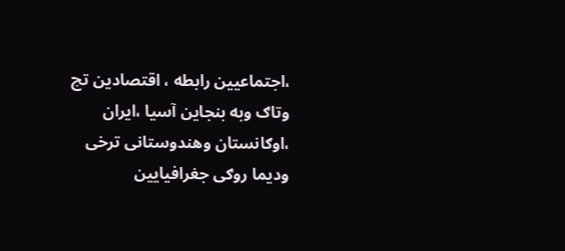،اجتماعیین رابطه ، اقتصادین تچ وتاګ وبه بنجاین آسیا ،ایران ،اوګانستان وهندوستانی ترخی ودیما روګی جغرافیایین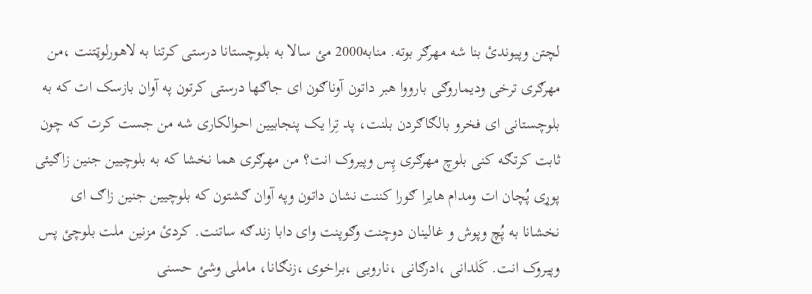لچتن وپیوندئ بنا شه مهرګر بوته. منابه2000 مئ سالا به بلوچستانا درستی کرتنا به لاهورلوټتنت ،من مهرګری ترخی ودیماروګی بارووا هبر داتون آوناګون ای جاګها درستی کرتون په آوان بازسک ات که به بلوچستانی ای فخرو بالګاګردن بلنت، پد تِرا یک پنجابیین احوالکاری شه من جست کرت که چون ثابت کرتګه کنی بلوچ مهرګری پِس وپیروک انت؟ من مهرګری هما نخشا که به بلوچیین جنین زاګیئی پوړی پُچان ات ومدام هایرا ګورا کننت نشان داتون وپه آوان ګشتون که بلوچیین جنین زاګ ای نخشانا به پُچ وپوش و غالینان دوچنت وګوپنت وای دابا زندګه ساتنت. کردئ مزنین ملت بلوچئ پس وپیروک انت. کَلدانی ،ادرګانی ،نارویی ،براخوی ،زنګانا، ماملی وشئ حسنی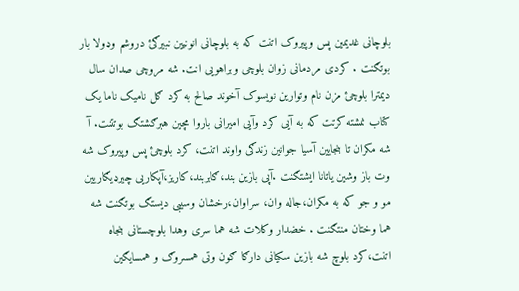بلوچانی غدیمین پس وپیروک اتنت که به بلوچانی انونیین نبیرګئ دروشم وډولا بار بوتګنت . کردی مردمانی زوان بلوچی وبراهویی انت. شه مروچی صدان سال دیمترا بلوچئ مزن نام وتوارین نویسوک آخوند صالح به کرد ګل نامیک ناما یک کتاب نمشته کرتت که به آیی کرد وآیی امیرانی باروا مچین هبرګشتګ بوتتنت. آ شه مکران تا بنجایین آسیا جوانین زندګی واوند اتنت، کرد بلوچئ پس وپیروک شه وت باز وشین یاتانا ایشتګنت .آپی بازین بند،ګابربند،کاریز،آپکاریی چیرډیګاریین مو و جو که به مکران،جاله وان، سراوان،رخشان وسیبی دیستګ بوتګنت شه هما وختان منتګنت . خضدار وکلات شه هما سری وهدا بلوچستانی بنجاه اتنت،کرد بلوچ شه بازین سکیانی دارګا ګون وتی همسروګ و همسایګین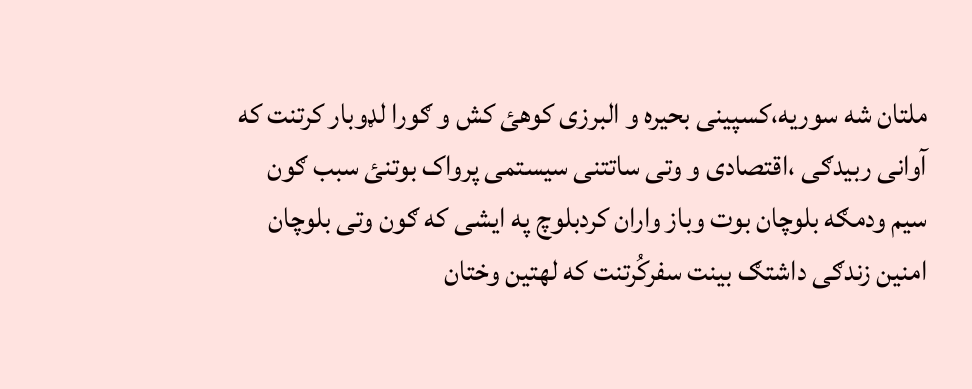ملتان شه سوریه،کسپینی بحیره و البرزی کوهئ کش و ګورا لډوبار کرتنت که آوانی ربیدګی ،اقتصادی و وتی ساتتنی سیستمی پرواک بوتنئ سبب ګون سیم ودمګه بلوچان بوت وباز واران کردبلوچ په ایشی که ګون وتی بلوچان امنین زندګی داشتګ بینت سفرکُرتنت که لهتین وختان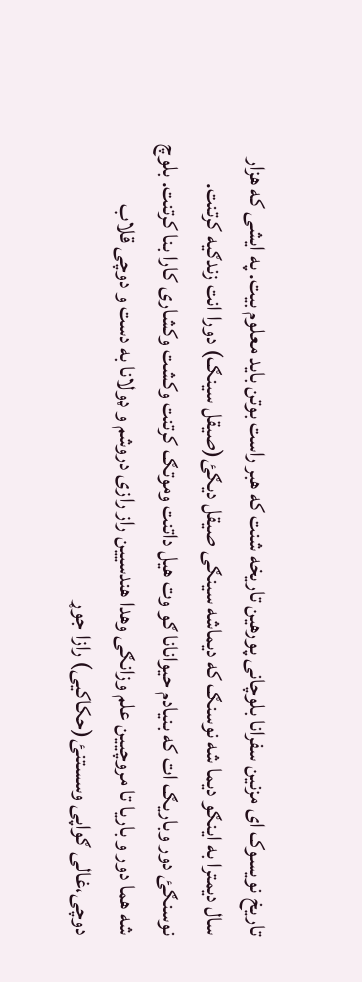تاریخ نویسوک ای مزنین سفرانا بلوچانی پورهین تاریخه شنت که هبر راست بوتن باید معلوم بیت. په ایشی که هزار سال دیمترا به اینګو دیما شه نوسنګ که دیماشه سینګی صیقل دیګئ(صیقل سینګ) دورا انت زندګیه کرتنت. نوسنګئ دور وباریګ ات که بنیادم حیوانانا ګو وت هیل داتنت وموتګ کرتنت وکشت وکشاری کارا بنا کرتنت. بلوچ شه هما دور و باریا تا مروچیین علم وزانګی وهدا هندسیین راز رازی دروشم و ډولانا به دست و دوچی قلاب دوچی،غالی ګواپی وسستنئ(حکاکیی) رازا جوړ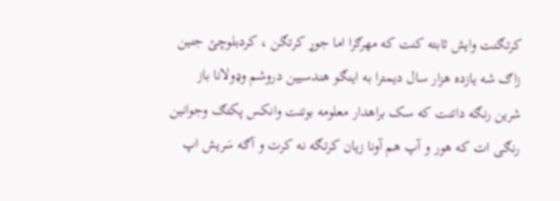کرتګنت وایش ثابته کنت که مهرګرا اما جوړ کرتګن ، کردبلوچئ جنین زاګ شه یازده هزار سال دیمترا به اینګو هندسیین دروشم وډولانا باز شرین رنګه داتنت که سک براهدار معلومه بوتنت وانکس پکتګ وجوانین رنګی ات که هور و آپ هم آونا زیان کرتګه نه کرت و آګه سَریش اپ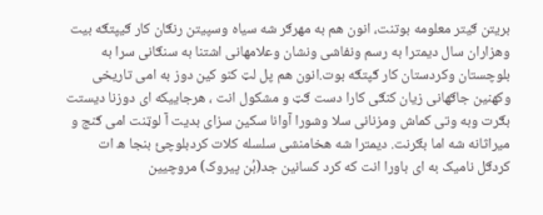بریتن ګیتر معلومه بوتنت، انون هم به مهرګر شه سیاه وسپیتن رنګان کار ګیپتګه بیت وهزاران سال دیمترا به رسم ونفاشی ونشان وعلامهانی اشتنا به سنګانی سرا به بلوچستان وکردستان کار ګپتګه بوت.انون هم پل لټ کنو کین دوز به امی تاریخی وکهنین جاګهانی زیان کنګی کارا دست ګټ و مشکول انت ، هرجاییکه ای دوزنا دیستت بګرت وبه وتی کماش ومزنانی سلا وشورا آوانا سکین سزای بدیت آ لوټنت امی ګنج و میراثانه شه اما بګرنت. دیمترا شه هخامنشی سلسله کلات کردبلوچئ بنجا ه ات کردګل نامیک به ای باورا انت که کرد کسانین جد(بُن پیروک) مروچیین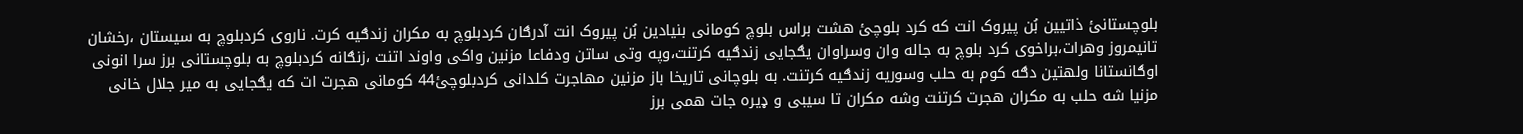بلوچستانئ ذاتیین بُن پیروک انت که کرد بلوچئ هشت براس بلوچ کومانی بنیادین بُن پیروک انت آدرګان کردبلوچ به مکران زندګیه کرت. ناروی کردبلوچ به سیستان ،رخشان تانیمروز وهرات،براخوی کرد بلوچ به جاله وان وسراوان یګجایی زندګیه کرتنت،وپه وتی ساتن ودفاعا مزنین واکی واوند اتنت ،زنګانه کردبلوچ به بلوچستانی برز سرا انونی اوګانستانا ولهتین دګه کوم به حلب وسوریه زندګیه کرتنت. به بلوچانی تاریخا باز مزنین مهاجرت کلدانی کردبلوچئ44 کومانی هجرت ات که یګجایی به میر جلال خانی مزنیا شه حلب به مکران هجرت کرتنت وشه مکران تا سیبی و ډیره جات همی برز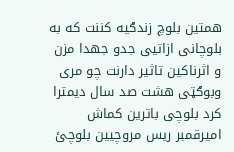همتین بلوچ زندګیه کننت که به بلوچانی ازاتیی جدو جهدا مزن و اثرناکین تاثیر دارنت چو مری وبوګټی هشت صد سال دیمترا کرد بلوچی باترین کماش امیرقمبر ریس مروچیین بلوچئ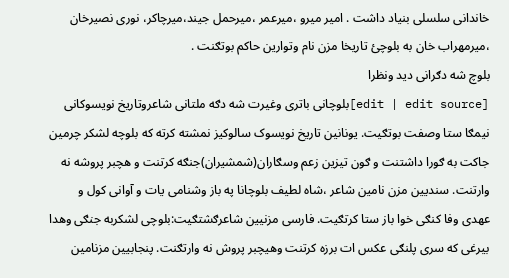خاندانی سلسلی بنیاد داشت . امیر میرو ،میرعمر ،میرحمل جیند،میرچاکر، نوری نصیرخان ،میرمهراب خان به بلوچئ تاریخا مزن نام وتوارین حاکم بوتګنت .
بلوچ شه دګرانی دید ونظرا
[edit | edit source]بلوچانی باتری وغیرت شه دګه ملتانی شاعروتاریخ نویسوکانی نیمګا ستا وصفت بوتګیت. یونانین تاریخ نویسوک سالوکیز نمشته کرته که بلوچه لشکر چرمین جاکت به ګورا داشتنت و ګون تیزین زعم وسګاران(شمشیران)جنګه کرتنت و هچبر پروشه نه وارتنت. سندیین مزن نامین شاعر ،شاه لطیف بلوچانا په باز وشنامی یات و آوانی کول و عهدی وفا کنګی خوا باز ستا کرتګیت. فارسی مزنیین شاعرګشتګیت:بلوچی لشکربه جنګی وهدا بیرغی که سری پلنګی عکس ات برزه کرتنت وهیچبر پروش نه وارتګنت. پنجابیین مزنامین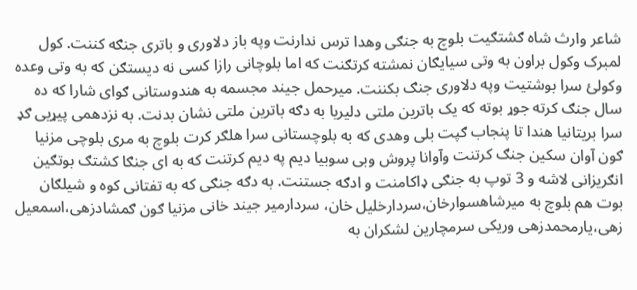شاعر وارث شاه ګشتګیت بلوچ به جنګی وهدا ترس ندارنت وپه باز دلاوری و باتری جنګه کننت. کول لمبرک وکول براون به وتی سیایګان نمشته کرتګنت که اما بلوچانی رازا کسی نه دیستګن که به وتی وعده وکولئ سرا بوشتیت وپه دلاوری جنګ بکننت. میرحمل جیند مجسمه به هندوستانی ګوای شارا که ده سال جنګ کرته جوړ بوته که یک باترین ملتی دلیریا به دګه باترین ملتی نشان بدنت. به نزدهمی پیړیی ګډ سرا بریتانیا هندا تا پنجاب ګپت بلی وهدی که به بلوچستانی سرا هلګر کرت بلوچ به مری بلوچی مزنیا ګون آوان سکین جنګ کرتنت وآوانا پروش وبی سوبیا دیم په دیم کرتنت که به ای جنګا کشتګ بوتګین انګریزانی لاشه و 3 توپ به جنګی ډاکامنت و ادګه جستنت. به دګه جنګی که به تفتانی کوه و شیلګان بوت هم بلوچ به میرشاهسوارخان،سردارخلیل خان، سردارمیر جیند خانی مزنیا ګون ګمشادزهی،اسمعیل زهی،یارمحمدزهی وریکی سرمچارین لشکران به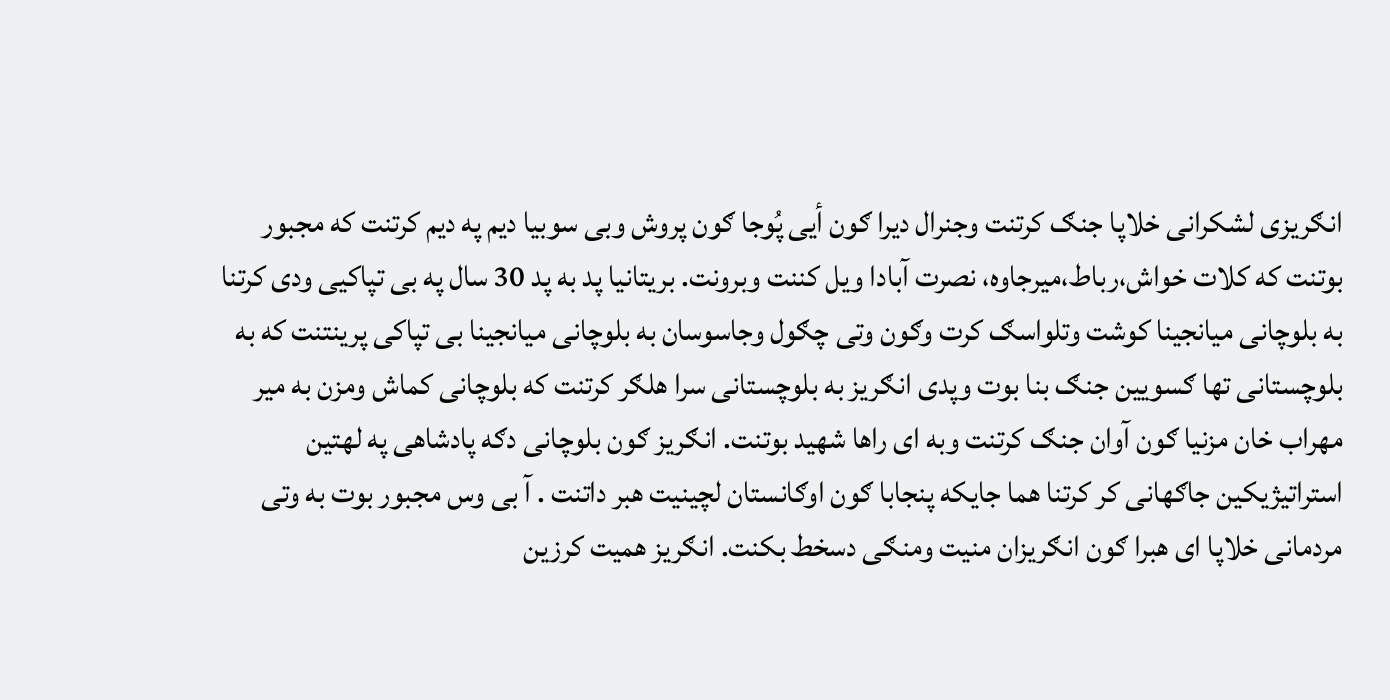انګریزی لشکرانی خلاپا جنګ کرتنت وجنرال دیرا ګون أیی پُوجا ګون پروش وبی سوبیا دیم په دیم کرتنت که مجبور بوتنت که کلات خواش،رباط،میرجاوه، نصرت آبادا ویل کننت وبرونت. بریتانیا پد به پد 30 سال په بی تپاکیی ودی کرتنا به بلوچانی میانجینا کوشت وتلواسګ کرت وګون وتی چګول وجاسوسان به بلوچانی میانجینا بی تپاکی پرینتنت که به بلوچستانی تها ګسویین جنګ بنا بوت وپدی انګریز به بلوچستانی سرا هلګر کرتنت که بلوچانی کماش ومزن به میر مهراب خان مزنیا ګون آوان جنګ کرتنت وبه ای راها شهید بوتنت. انګریز ګون بلوچانی دګه پادشاهی په لهتین استراتیژیکین جاګهانی کر کرتنا هما جایکه پنجابا ګون اوګانستان لچینیت هبر داتنت . آ بی وس مجبور بوت به وتی مردمانی خلاپا ای هبرا ګون انګریزان منیت ومنګی دسخط بکنت. انګریز همیت کرزین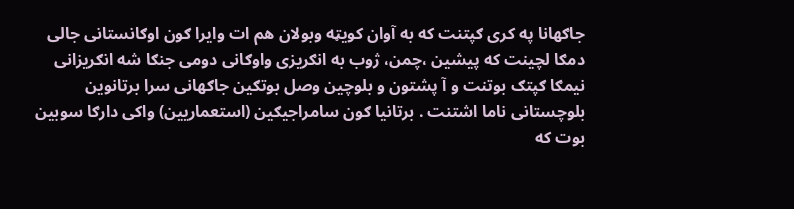جاګهانا په کری ګپتنت که به آوان کویټه وبولان هم ات وایرا ګون اوګانستانی جالی دمګا لچینت که پیشین ،چمن، ژوب به انګریزی واوګانی دومی جنګا شه انګریزانی نیمګا ګپتګ بوتنت و آ پشتون و بلوچین وصل بوتګین جاګهانی سرا برتانوین بلوچستانی ناما اشتنت . برتانیا ګون سامراجیګین (استعماریین) واکی دارګا سوبین بوت که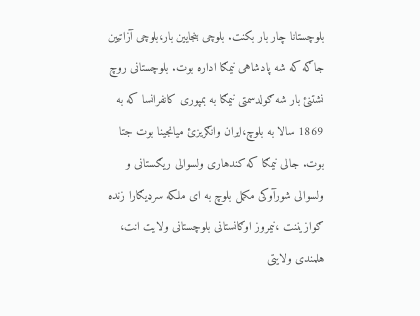بلوچستانا چار بار بکنت. بلوچی بنجایین بار،بلوچی آزاتیین جاګه که شه پادشاهی نیمګا اداره بوت. بلوچستانی روچ نشتنئ بار شه ګولدسمتی نیمګا به بمپوری کانفرانسا که به 1869 سالا به بلوچ،ایران وانګریزئ میانجینا بوت جتا بوت. جالی نیمګا که کندهاری ولسوالی ریګستانی و ولسوالی شورآوکی مکمل بلوچ به ای ملکه سرډیګارا زنده ګوازیننت ،نیمروز اوګانستانی بلوچستانی ولایت انت، هلمندی ولایتی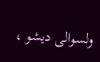ولسوالی دیشو ،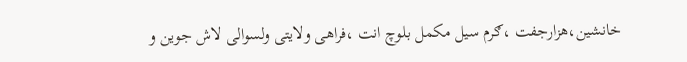خانشین،هزارجفت ،ګرم سیل مکمل بلوچ انت ،فراهی ولایتی ولسوالی لاش جوین و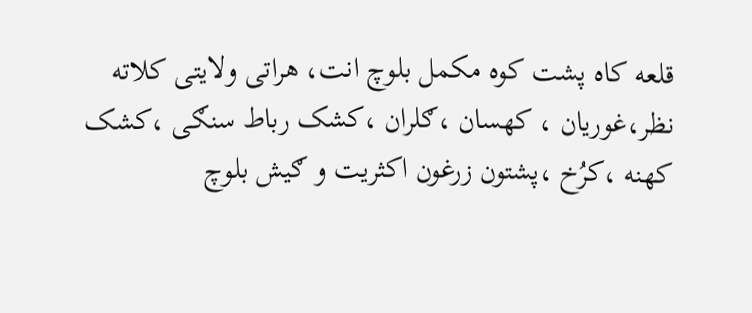قلعه کاه پشت کوه مکمل بلوچ انت، هراتی ولایتی کلاته نظر،غوریان ، کهسان ،ګلران ،کشک رباط سنګی ،کشک کهنه ،کرُخ ،پشتون زرغون اکثریت و ګیش بلوچ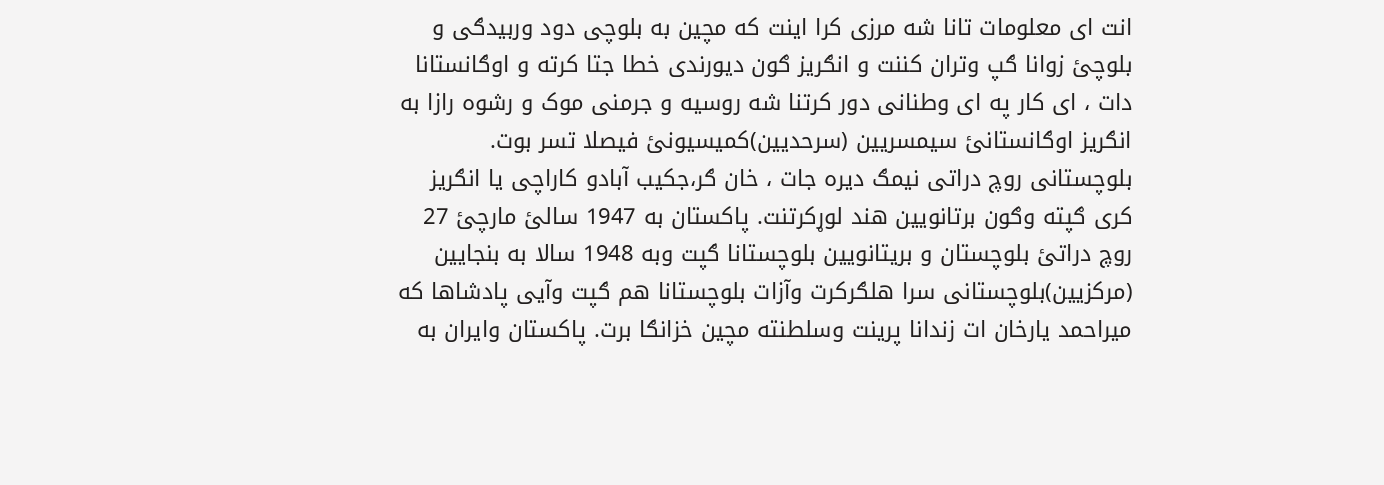انت ای معلومات تانا شه مرزی کرا اینت که مچین به بلوچی دود وربیدګی و بلوچئ زوانا ګپ وتران کننت و انګریز ګون دیورندی خطا جتا کرته و اوګانستانا دات ، ای کار په ای وطنانی دور کرتنا شه روسیه و جرمنی موک و رشوه رازا به انګریز اوګانستانئ سیمسریین (سرحدیین)کمیسیونئ فیصلا تسر بوت. بلوچستانی روچ دراتی نیمګ دیره جات ، خان ګر،جکیب آبادو کاراچی یا انګریز کری ګپته وګون برتانویین هند لوړکرتنت. پاکستان به 1947 سالئ مارچئ 27 روچ دراتئ بلوچستان و بریتانویین بلوچستانا ګپت وبه 1948 سالا به بنجایین (مرکزیین)بلوچستانی سرا هلګرکرت وآزات بلوچستانا هم ګپت وآیی پادشاها که میراحمد یارخان ات زندانا پرینت وسلطنته مچین خزانګا برت. پاکستان وایران به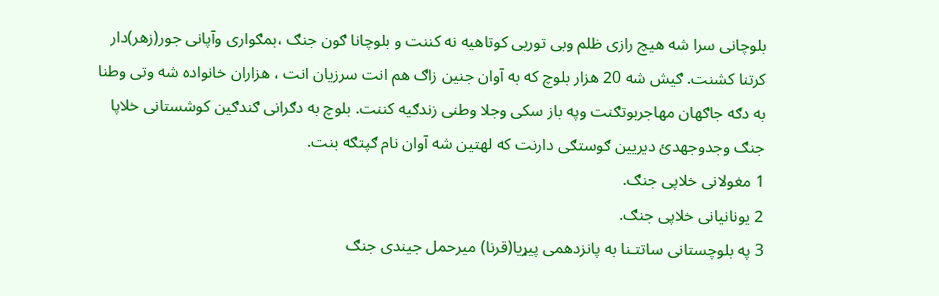بلوچانی سرا شه هیچ رازی ظلم وبی توریی کوتاهیه نه کننت و بلوچانا ګون جنګ ،بمګواری وآپانی جور(زهر)دار کرتنا کشنت. ګیش شه 20 هزار بلوچ که به آوان جنین زاګ هم انت سرزیان انت ، هزاران خانواده شه وتی وطنا به دګه جاګهان مهاجربوتګنت وپه باز سکی وجلا وطنی زندګیه کننت. بلوچ به دګرانی ګندګین کوشستانی خلاپا جنګ وجدوجهدئ دیریین ګوستګی دارنت که لهتین شه آوان نام ګپتګه بنت.
1 مغولانی خلاپی جنګ.
2 یونانیانی خلاپی جنګ.
3 په بلوچستانی ساتتـنا به پانزدهمی پیړیا(قرنا) میرحمل جیندی جنګ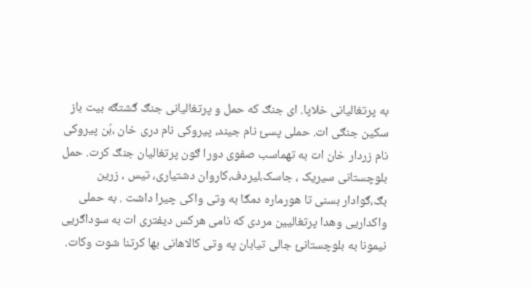به پرتغالیانی خلاپا. ای جنګ که حمل و پرتغالیانی جنګ ګشتګه بیت باز سکین جنګی ات. حملی پسئ نام جیند، پیروکی نام دری خان ،بُن پیروکی نام زردار خان ات به تهماسب صفوی دورا ګون پرتغالیان جنګ کرت. حمل بلوچستانی سیریک ، جاسک،لیردف،کاروان دشتیاری، تیس ، زرین بګ،ګوادار بسنی تا هورماره دمګا به وتی واکی چیرا داشت . به حملی واکداریی وهدا پرتغالیین مردی که نامی هرکس دیفتری ات به سوداګریی نیمونا به بلوچستانئ جالی تیابان په وتی کالاهانی بها کرتنا شوت وکات.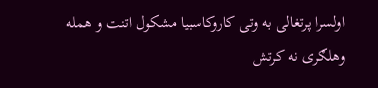اولسرا پرتغالی به وتی کاروکاسبیا مشکول اتنت و همله وهلګری نه کرتش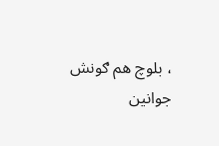، بلوچ هم ګونش جوانین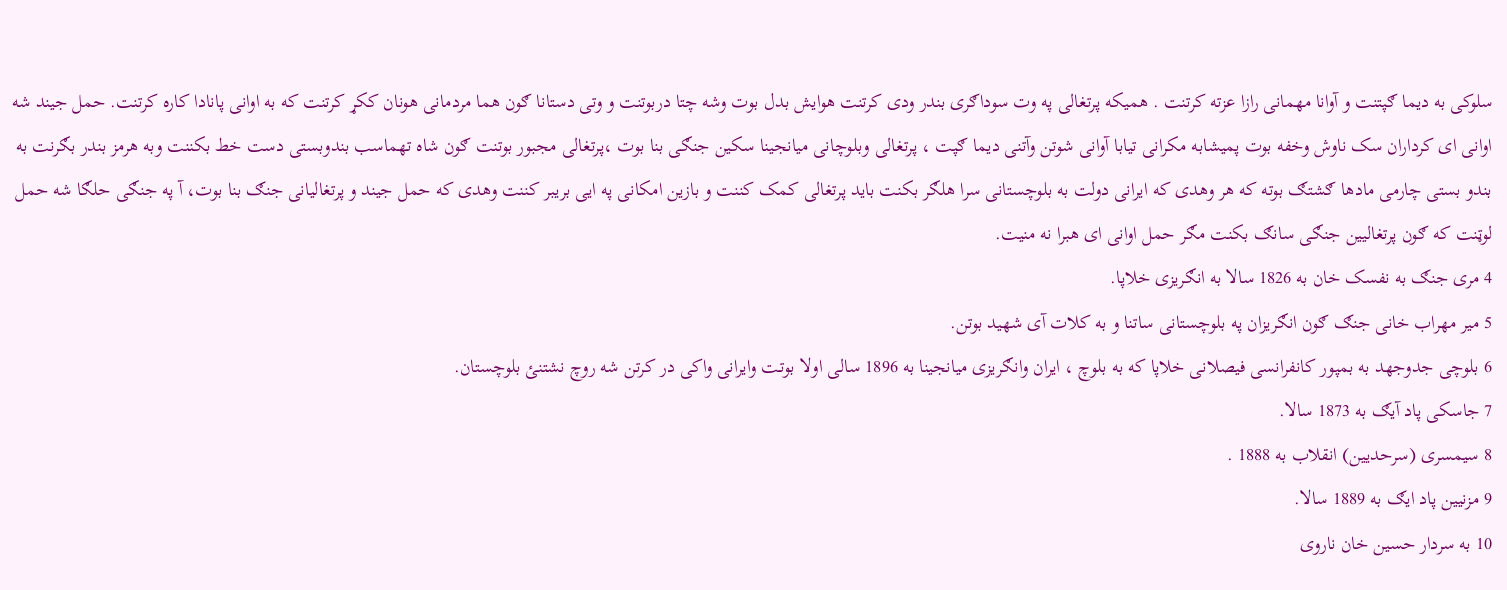سلوکی به دیما ګپتنت و آوانا مهمانی رازا عزته کرتنت . همیکه پرتغالی په وت سوداګری بندر ودی کرتنت هوایش بدل بوت وشه چتا دربوتنت و وتی دستانا ګون هما مردمانی هونان ککړ کرتنت که به اوانی پانادا کاره کرتنت. حمل جیند شه اوانی ای کرداران سک ناوش وخفه بوت پمیشابه مکرانی تیابا آوانی شوتن وآتنی دیما ګپت ، پرتغالی وبلوچانی میانجینا سکین جنګی بنا بوت ،پرتغالی مجبور بوتنت ګون شاه تهماسب بندوبستی دست خط بکننت وبه هرمز بندر بګرنت به بندو بستی چارمی مادها ګشتګ بوته که هر وهدی که ایرانی دولت به بلوچستانی سرا هلګر بکنت باید پرتغالی کمک کننت و بازین امکانی په ایی بریبر کننت وهدی که حمل جیند و پرتغالیانی جنګ بنا بوت، آ په جنګی حلګا شه حمل لوټنت که ګون پرتغالیین جنګی سانګ بکنت مګر حمل اوانی ای هبرا نه منیت.
4 مری جنګ به نفسک خان به 1826 سالا به انګریزی خلاپا.
5 میر مهراب خانی جنګ ګون انګریزان په بلوچستانی ساتنا و به کلات آی شهید بوتن.
6 بلوچی جدوجهد به بمپور کانفرانسی فیصلانی خلاپا که به بلوچ ، ایران وانګریزی میانجینا به 1896 سالی اولا بوتـت وایرانی واکی در کرتن شه روچ نشتنئ بلوچستان.
7 جاسکی پاد آیګ به 1873 سالا.
8 سیمسری (سرحدیین) انقلاب به 1888 .
9 مزنیین پاد ایګ به 1889 سالا.
10 به سردار حسین خان ناروی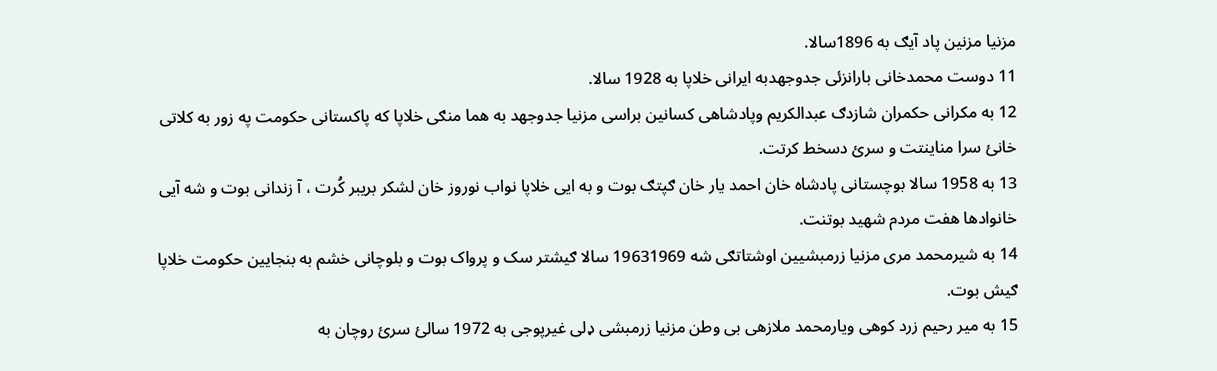مزنیا مزنین پاد آیګ به 1896سالا.
11 دوست محمدخانی بارانزئی جدوجهدبه ایرانی خلاپا به 1928 سالا.
12 به مکرانی حکمران شازدګ عبدالکریم وپادشاهی کسانین براسی مزنیا جدوجهد به هما منګی خلاپا که پاکستانی حکومت په زور به کلاتی خانئ سرا مناینتت و سرئ دسخط کرتت.
13 به 1958 سالا بوچستانی پادشاه خان احمد یار خان ګپتګ بوت و به ایی خلاپا نواب نوروز خان لشکر بریبر کُرت ، آ زندانی بوت و شه آیی خانوادها هفت مردم شهید بوتنت.
14 به شیرمحمد مری مزنیا زرمبشیین اوشتاتګی شه 19631969 سالا ګیشتر سک و پرواک بوت و بلوچانی خشم به بنجایین حکومت خلاپا ګیش بوت.
15 به میر رحیم زرد کوهی ویارمحمد ملازهی بی وطن مزنیا زرمبشی ډلی غیرپوجی به 1972 سالئ سرئ روچان به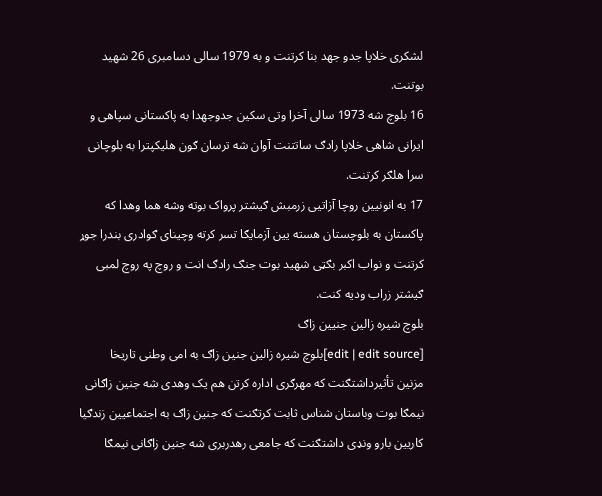لشکری خلاپا جدو جهد بنا کرتنت و به 1979 سالی دسامبری 26 شهید بوتنت.
16 بلوچ شه 1973 سالی آخرا وتی سکین جدوجهدا به پاکستانی سپاهی و ایرانی شاهی خلاپا رادګ ساتتنت آوان شه ترسان ګون هلیکپترا به بلوچانی سرا هلګر کرتنت.
17 به انونیین روچا آزاتیی زرمبش ګیشتر پرواک بوته وشه هما وهدا که پاکستان به بلوچستان هسته یین آزمایګا تسر کرته وچینای ګوادری بندرا جوړ کرتنت و نواب اکبر بګټی شهید بوت جنګ رادګ انت و روچ په روچ لمبی ګیشتر زراب ودیه کنت.
بلوچ شیره زالین جنیین زاګ
[edit | edit source]بلوچ شیره زالین جنین زاګ به امی وطنی تاریخا مزنین تأثیرداشتګنت که مهرګری اداره کرتن هم یک وهدی شه جنین زاګانی نیمګا بوت وباستان شناس ثابت کرتګنت که جنین زاګ به اجتماعیین زندګیا کاریین بارو ونډی داشتګنت که جامعی رهدربری شه جنین زاګانی نیمګا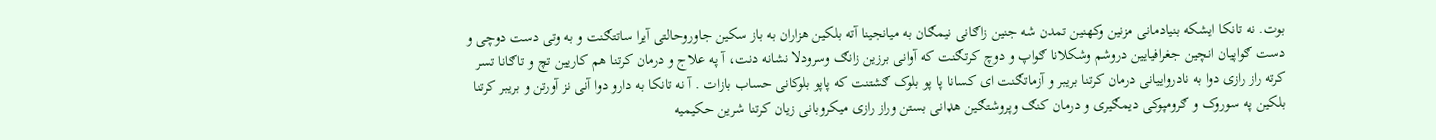بوت. نه تانکا ایشکه بنیادمانی مزنین وکهنین تمدن شه جنین زاګانی نیمګان به میانجینا آته بلکین هزاران به باز سکین جاوروحالتی آیرا ساتتګنت و به وتی دست دوچی و دست ګواپیان انچین جغرافیایین دروشم وشکلانا ګواپ و دوچ کرتګنت که آوانی برزین زانګ وسرودلا نشانه دنت، آ په علاج و درمان کرتنا هم کاریین تچ و تاګانا تسر کرته راز رازی دوا به نادرواییانی درمان کرتنا بریبر و آزماتګنت ای کسانا پا پو بلوک ګشتنت که پاپو بلوکانی حساب بازات . آ نه تانکا به دارو دوا آنی نز آورتن و بریبر کرتنا بلکین په سوروک و ګرومپوکی دیمګیری و درمان کنګ وپروشتګین هډانی بستن وراز رازی میکروبانی زیان کرتنا شرین حکیمیه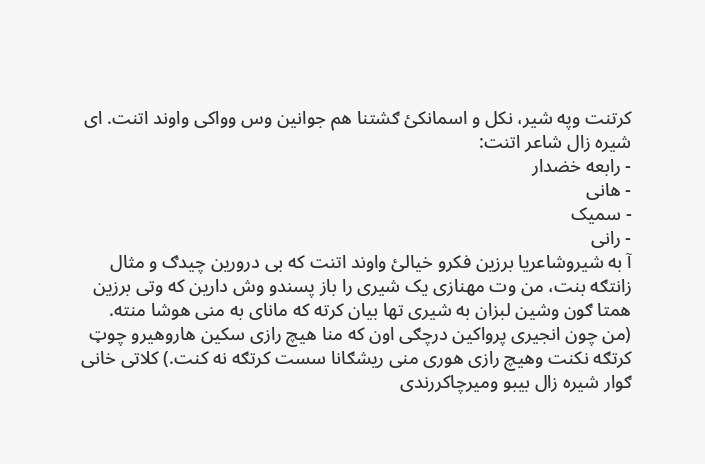کرتنت وپه شیر، نکل و اسمانکئ ګشتنا هم جوانین وس وواکی واوند اتنت. ای شیره زال شاعر اتنت:
- رابعه خضدار
- هانی
- سمیک
- رانی
آ به شیروشاعریا برزین فکرو خیالئ واوند اتنت که بی درورین چیدګ و مثال زانتګه بنت، من وت مهنازی یک شیری را باز پسندو وش دارین که وتی برزین همتا ګون وشین لبزان به شیری تها بیان کرته که مانای به منی هوشا منته. (من چون انجیری پرواکین درچګی اون که منا هیچ رازی سکین هاروهیرو چوټ کرتګه نکنت وهیچ رازی هوری منی ریشګانا سست کرتګه نه کنت.) کلاتی خانی ګوار شیره زال بیبو ومیرچاکررندی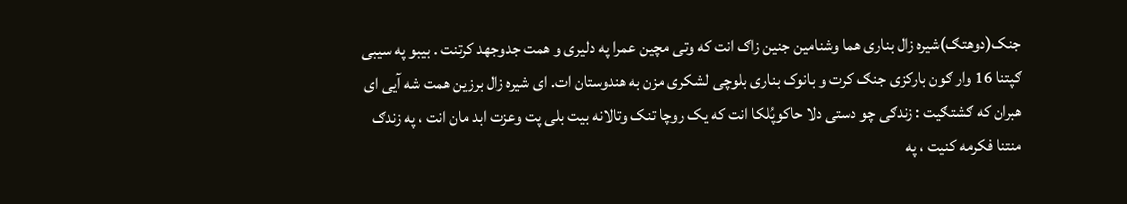جنک(دوهتګ)شیره زال بناری هما وشنامین جنین زاګ انت که وتی مچین عمرا په دلیری و همت جدوجهد کرتنت . بیبو په سیبی ګپتنا 16 وار ګون بارکزی جنګ کرت و بانوک بناری بلوچی لشکری مزن به هندوستان ات. ای شیره زال برزین همت شه آیی ای هبران که ګشتګیت : زندګی چو دستی دلا حاکوپُلکا انت که یک روچا تنک وتالانه بیت بلی پت وعزت ابد مان انت ، په زندګ منتنا فکرمه کنیت ، په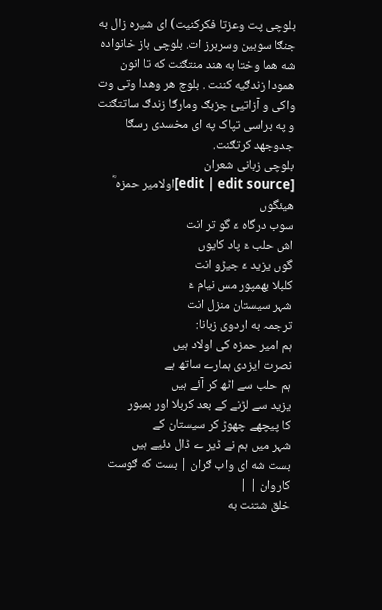بلوچی پت وعزتا فکرکنیت) ای شیره زال به جنګا سوبین وسربرز ات. بلوچی باز خانواده شه هما وختا به هند منتګنت که تا انون همودا زندګیه کننت . بلوچ هر وهدا وتی وت واکی و آزاتیئ جزبګ ومارګا زندګ ساتتګنت و په براسی تپاک په ای مخسدی رسګا جدوجهد کرتګنت.
بلوچی زبانی شعران
[edit | edit source]اولامیر حمزہ ؓ ھیئگوں
سوب درگاہ ءَ گو تر انت
اش حلب ءَ پاد کایوں
گوں یزید ءَ جیڑو انت
کلبلا بھمپور مس نیام ءَ
شہر سیستان منزل انت
ترجمہ به اردوی زبانا:
ہم امیر حمزہ کی اولاد ہیں
نصرت ایزدی ہمارے ساتھ ہے
ہم حلب سے اٹھ کر آئے ہیں
یزید سے لڑنے کے بعد کربلا اور بمبور
کا پیچھے چھوڑ کر سیستان کے
شہر میں ہم نے ڈیر ے ڈال دئیے ہیں
بست شه ای واب ګران | بست که ګوست کاروان | |
خلق شتنت به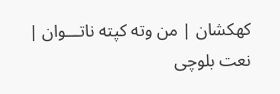کهکشان | من وته کپته ناتـــوان |
نعت بلوچی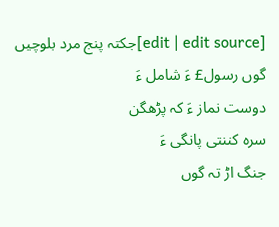[edit | edit source]جکتہ پنج مرد بلوچیں
گوں رسول£ ءَ شامل ءَ
دوست نماز ءَ کہ پڑھگن
سرہ کننتی پانگی ءَ
جنگ اڑ تہ گوں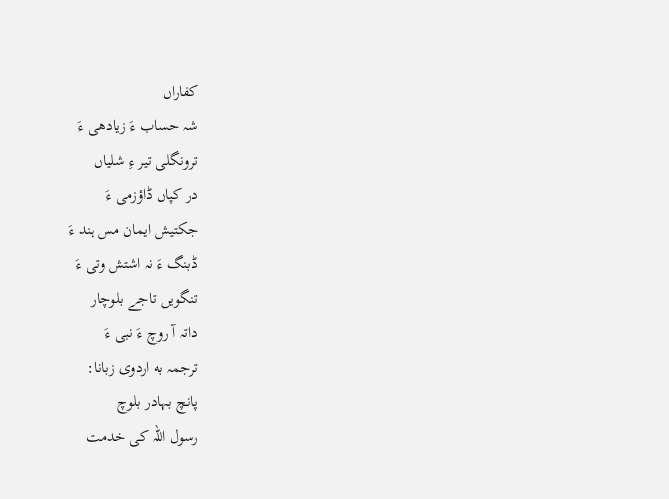کفاراں
شہ حساب ءَ زیادھی ءَ
ترونگلی تیر ءِ شلیاں
در کپاں ڈاؤزمی ءَ
جکتیش ایمان مس ہند ءَ
ڈبنگ ءَ نہ اشتش وتی ءَ
تنگویں تاجے بلوچار
داتہ آ روچ ءَ نبی ءَ
ترجمہ به اردوی زبانا:
پانچ بہادر بلوچ
رسول اللہ کی خدمت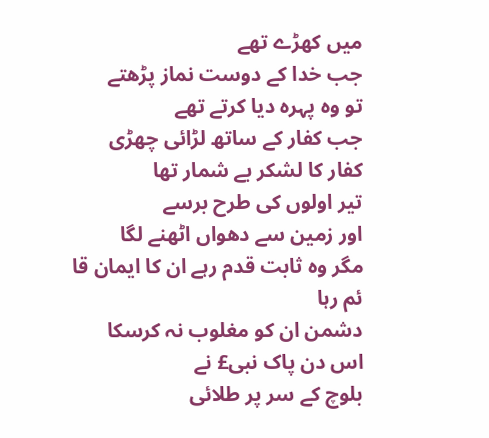میں کھڑے تھے
جب خدا کے دوست نماز پڑھتے
تو وہ پہرہ دیا کرتے تھے
جب کفار کے ساتھ لڑائی چھڑی
کفار کا لشکر بے شمار تھا
تیر اولوں کی طرح برسے
اور زمین سے دھواں اٹھنے لگا
مگر وہ ثابت قدم رہے ان کا ایمان قا ئم رہا
دشمن ان کو مغلوب نہ کرسکا
اس دن پاک نبی£ نے
بلوچ کے سر پر طلائی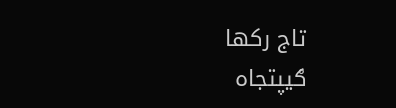تاج رکھا
ګیپتجاه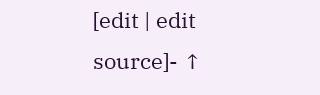[edit | edit source]- ↑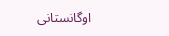اوگانستانی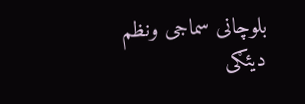بلوچانی سماجی ونظم دیئګی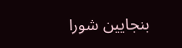بنجایین شورا